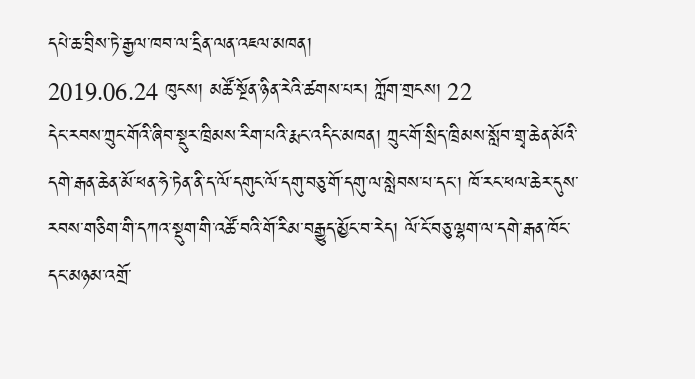དཔེ་ཆ་བྲིས་ཏེ་རྒྱལ་ཁབ་ལ་དྲིན་ལན་འཇལ་མཁན།
2019.06.24 ཁུངས། མཚོ་སྔོན་ཉིན་རེའི་ཚགས་པར། ཀློག་གྲངས། 22
དེང་རབས་ཀྲུང་གོའི་ཞིབ་སྡུར་ཁྲིམས་རིག་པའི་རྨང་འདིང་མཁན། ཀྲུང་གོ་སྲིད་ཁྲིམས་སློབ་གྲྭ་ཆེན་མོའི་དགེ་རྒན་ཆེན་མོ་ཕན་ཧེ་ཏེན་ནི་ད་ལོ་དགུང་ལོ་དགུ་བཅུ་གོ་དགུ་ལ་སླེབས་པ་དང་། ཁོ་རང་ཕལ་ཆེར་དུས་རབས་གཅིག་གི་དཀའ་སྡུག་གི་འཚོ་བའི་གོ་རིམ་བརྒྱུད་མྱོང་བ་རེད། ལོ་ངོ་བཅུ་ལྷག་ལ་དགེ་རྒན་ཁོང་དང་མཉམ་འགྲོ་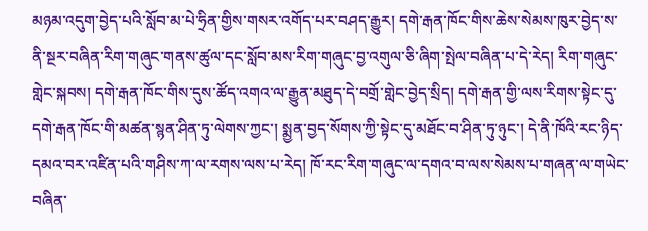མཉམ་འདུག་བྱེད་པའི་སློབ་མ་པེ་ཧྲིན་གྱིས་གསར་འགོད་པར་བཤད་རྒྱུར། དགེ་རྒན་ཁོང་གིས་ཆེས་སེམས་ཁུར་བྱེད་ས་ནི་སྔར་བཞིན་རིག་གཞུང་གནས་ཚུལ་དང་སློབ་མས་རིག་གཞུང་བྱ་འགུལ་ཅི་ཞིག་སྤེལ་བཞིན་པ་དེ་རེད། རིག་གཞུང་གླེང་སྐབས། དགེ་རྒན་ཁོང་གིས་དུས་ཚོད་འགའ་ལ་རྒྱུན་མཐུད་དེ་བགྲོ་གླེང་བྱེད་སྲིད། དགེ་རྒན་གྱི་ལས་རིགས་སྟེང་དུ་དགེ་རྒན་ཁོང་གི་མཚན་སྙན་ཤིན་ཏུ་ལེགས་ཀྱང་། སྨྱན་བྱད་སོགས་ཀྱི་སྟེང་དུ་མཐོང་བ་ཤིན་ཏུ་ཉུང་། དེ་ནི་ཁོའི་རང་ཉིད་དམའ་བར་འཛིན་པའི་གཤིས་ཀ་ལ་རགས་ལས་པ་རེད། ཁོ་རང་རིག་གཞུང་ལ་དགའ་བ་ལས་སེམས་པ་གཞན་ལ་གཡེང་བཞིན་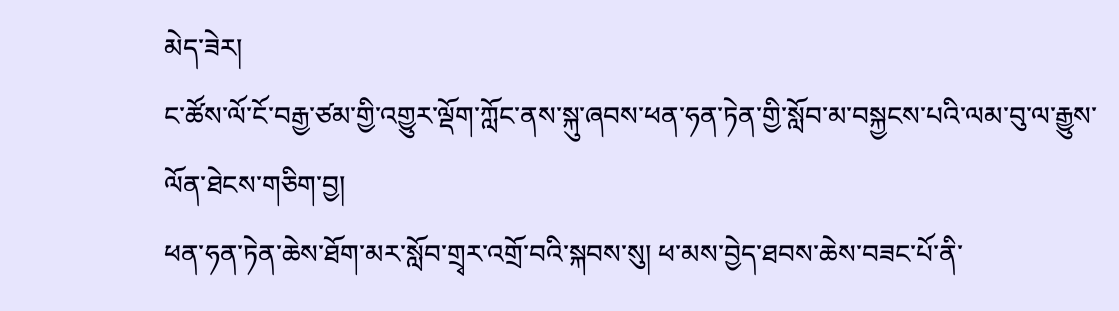མེད་ཟེར།
ང་ཚོས་ལོ་ངོ་བརྒྱ་ཙམ་གྱི་འགྱུར་ལྡོག་ཀློང་ནས་སྐུ་ཞབས་ཕན་ཧན་ཏེན་གྱི་སློབ་མ་བསྐྱངས་པའི་ལམ་བུ་ལ་རྒྱུས་ལོན་ཐེངས་གཅིག་བྱ།
ཕན་ཧན་ཏེན་ཆེས་ཐོག་མར་སློབ་གྲྭར་འགྲོ་བའི་སྐབས་སུ། ཕ་མས་བྱེད་ཐབས་ཆེས་བཟང་པོ་ནི་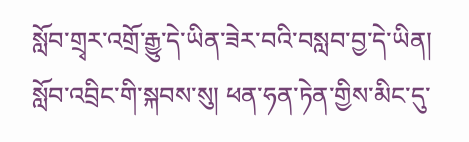སློབ་གྲྭར་འགྲོ་རྒྱུ་དེ་ཡིན་ཟེར་བའི་བསླབ་བྱ་དེ་ཡིན། སློབ་འབྲིང་གི་སྐབས་སུ། ཕན་ཧན་ཏེན་གྱིས་མིང་དུ་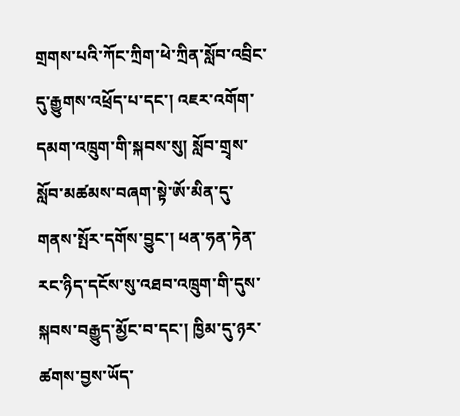གྲགས་པའི་ཀོང་ཀྲིག་ཕེ་ཀྲིན་སློབ་འབྲིང་དུ་རྒྱུགས་འཕྲོད་པ་དང་། འཇར་འགོག་དམག་འཁྲུག་གི་སྐབས་སུ། སློབ་གྲྭས་སློབ་མཚམས་བཞག་སྟེ་ཨོ་མིན་དུ་གནས་སྤོར་དགོས་བྱུང་། ཕན་ཧན་ཏེན་རང་ཉིད་དངོས་སུ་འཐབ་འཁྲུག་གི་དུས་སྐབས་བརྒྱུད་མྱོང་བ་དང་། ཁྱིམ་དུ་ཉར་ཚགས་བྱས་ཡོད་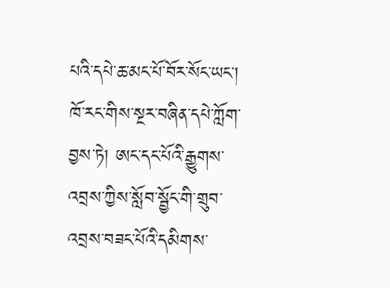པའི་དཔེ་ཆ་མང་པོ་བོར་སོང་ཡང་། ཁོ་རང་གིས་སྔར་བཞིན་དཔེ་ཀློག་བྱས་ཏེ། ཨང་དང་པོའི་རྒྱུགས་འབྲས་ཀྱིས་སློབ་སྦྱོང་གི་གྲུབ་འབྲས་བཟང་པོའི་དམིགས་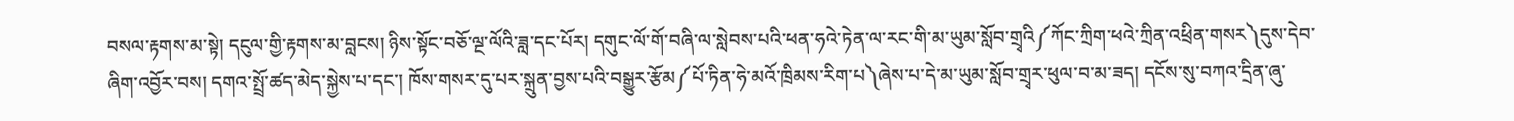བསལ་རྟགས་མ་སྟེ། དངུལ་གྱི་རྟགས་མ་བླངས། ཉིས་སྟོང་བཅོ་ལྔ་ལོའི་ཟླ་དང་པོར། དགུང་ལོ་གོ་བཞི་ལ་སླེབས་པའི་ཕན་ཧའེ་ཏེན་ལ་རང་གི་མ་ཡུམ་སློབ་གྲྭའི༼ཀོང་ཀྲིག་ཕའེ་ཀྲིན་འཕྲིན་གསར༽དུས་དེབ་ཞིག་འབྱོར་བས། དགའ་སྤྲོ་ཚད་མེད་སྐྱེས་པ་དང་། ཁོས་གསར་དུ་པར་སྐྲུན་བྱས་པའི་བསྒྱུར་རྩོམ༼པོ་ཏིན་ཧེ་མའོ་ཁྲིམས་རིག་པ༽ཞེས་པ་དེ་མ་ཡུམ་སློབ་གྲྭར་ཕུལ་བ་མ་ཟད། དངོས་སུ་བཀའ་དྲིན་ཞུ་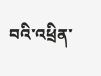བའི་འཕྲིན་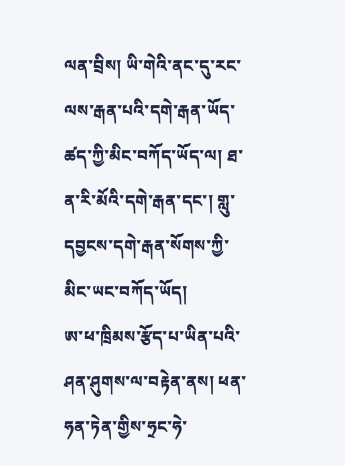ལན་བྲིས། ཡི་གེའི་ནང་དུ་རང་ལས་རྒན་པའི་དགེ་རྒན་ཡོད་ཚད་ཀྱི་མིང་བཀོད་ཡོད་ལ། ཐ་ན་རི་མོའི་དགེ་རྒན་དང་། གླུ་དབྱངས་དགེ་རྒན་སོགས་ཀྱི་མིང་ཡང་བཀོད་ཡོད།
ཨ་ཕ་ཁྲིམས་རྩོད་པ་ཡིན་པའི་ཤན་ཤུགས་ལ་བརྟེན་ནས། ཕན་ཧན་ཏེན་གྱིས་ཧྲང་ཧེ་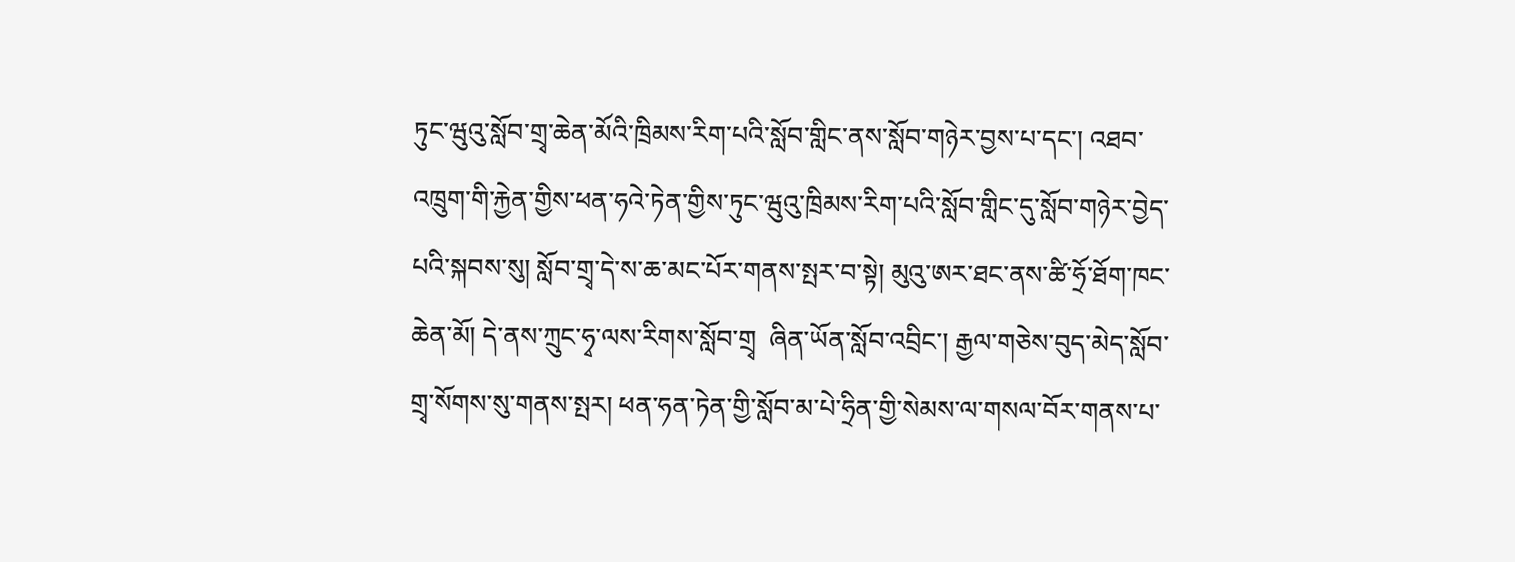ཏུང་ཝུའུ་སློབ་གྲྭ་ཆེན་མོའི་ཁྲིམས་རིག་པའི་སློབ་གླིང་ནས་སློབ་གཉེར་བྱས་པ་དང་། འཐབ་འཁྲུག་གི་རྐྱེན་གྱིས་ཕན་ཧའེ་ཏེན་གྱིས་ཏུང་ཝུའུ་ཁྲིམས་རིག་པའི་སློབ་གླིང་དུ་སློབ་གཉེར་བྱེད་པའི་སྐབས་སུ། སློབ་གྲྭ་དེ་ས་ཆ་མང་པོར་གནས་སྤར་བ་སྟེ། མུའུ་ཨར་ཐང་ནས་ཚི་ཧྲོ་ཐོག་ཁང་ཆེན་མོ། དེ་ནས་ཀྲུང་ཧྭ་ལས་རིགས་སློབ་གྲྭ  ཞིན་ཡོན་སློབ་འབྲིང་། རྒྱལ་གཅེས་བུད་མེད་སློབ་གྲྭ་སོགས་སུ་གནས་སྤར། ཕན་ཧན་ཏེན་གྱི་སློབ་མ་པེ་ཧྲིན་གྱི་སེམས་ལ་གསལ་བོར་གནས་པ་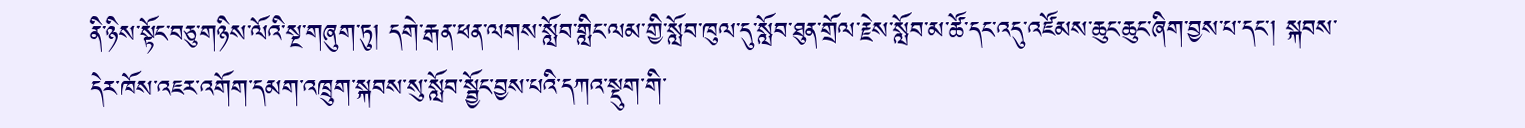ནི་ཉིས་སྟོང་བཅུ་གཉིས་ལོའི་སྔ་གཞུག་ཏུ། དགེ་རྒན་ཕན་ལགས་སློབ་གླིང་ལམ་གྱི་སློབ་ཁུལ་དུ་སློབ་ཐུན་གྲོལ་རྗེས་སློབ་མ་ཚོ་དང་འདུ་འཛོམས་ཆུང་ཆུང་ཞིག་བྱས་པ་དང་། སྐབས་དེར་ཁོས་འཇར་འགོག་དམག་འཁྲུག་སྐབས་སུ་སློབ་སྦྱོང་བྱས་པའི་དཀའ་སྡུག་གི་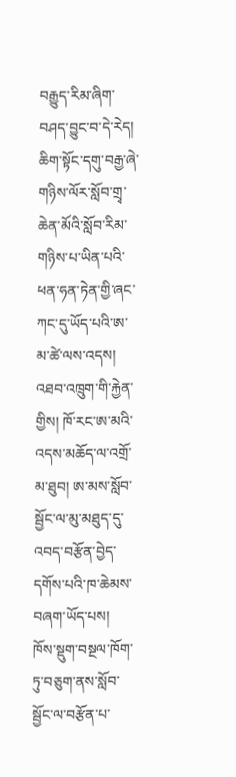བརྒྱུད་རིམ་ཞིག་བཤད་བྱུང་བ་དེ་རེད། ཆིག་སྟོང་དགུ་བརྒྱ་ཞེ་གཉིས་ལོར་སློབ་གྲྭ་ཆེན་མོའི་སློབ་རིམ་གཉིས་པ་ཡིན་པའི་ཕན་ཧན་ཏེན་གྱི་ཞང་ཀང་དུ་ཡོད་པའི་ཨ་མ་ཚེ་ལས་འདས། འཐབ་འཁྲུག་གི་རྐྱེན་གྱིས། ཁོ་རང་ཨ་མའི་འདས་མཆོད་ལ་འགྲོ་མ་ཐུབ། ཨ་མས་སློབ་སྦྱོང་ལ་མུ་མཐུད་དུ་འབད་བརྩོན་བྱེད་དགོས་པའི་ཁ་ཆེམས་བཞག་ཡོད་པས། ཁོས་སྡུག་བསྔལ་ཁོག་ཏུ་བཅུག་ནས་སློབ་སྦྱོང་ལ་བརྩོན་པ་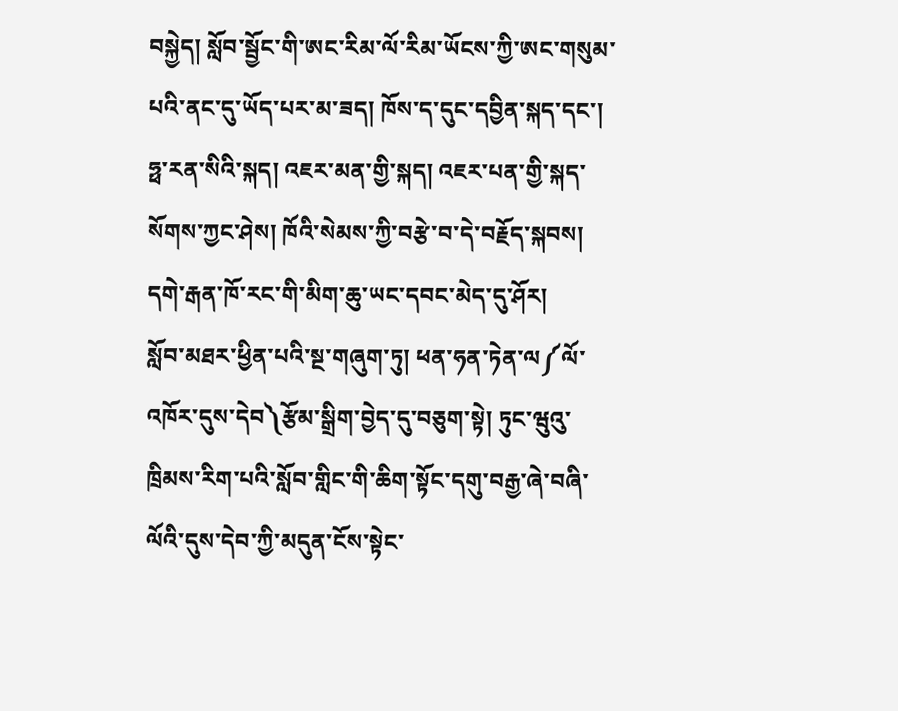བསྐྱེད། སློབ་སྦྱོང་གི་ཨང་རིམ་ལོ་རིམ་ཡོངས་ཀྱི་ཨང་གསུམ་པའི་ནང་དུ་ཡོད་པར་མ་ཟད། ཁོས་ད་དུང་དབྱིན་སྐད་དང་། ཧྥ་རན་སིའི་སྐད། འཇར་མན་གྱི་སྐད། འཇར་པན་གྱི་སྐད་སོགས་ཀྱང་ཤེས། ཁོའི་སེམས་ཀྱི་བརྩེ་བ་དེ་བརྗོད་སྐབས། དགེ་རྒན་ཁོ་རང་གི་མིག་ཆུ་ཡང་དབང་མེད་དུ་ཤོར།
སློབ་མཐར་ཕྱིན་པའི་སྔ་གཞུག་ཏུ། ཕན་ཧན་ཏེན་ལ༼ལོ་འཁོར་དུས་དེབ༽རྩོམ་སྒྲིག་བྱེད་དུ་བཅུག་སྟེ། ཏུང་ཝུའུ་ཁྲིམས་རིག་པའི་སློབ་གླིང་གི་ཆིག་སྟོང་དགུ་བརྒྱ་ཞེ་བཞི་ལོའི་དུས་དེབ་ཀྱི་མདུན་ངོས་སྟེང་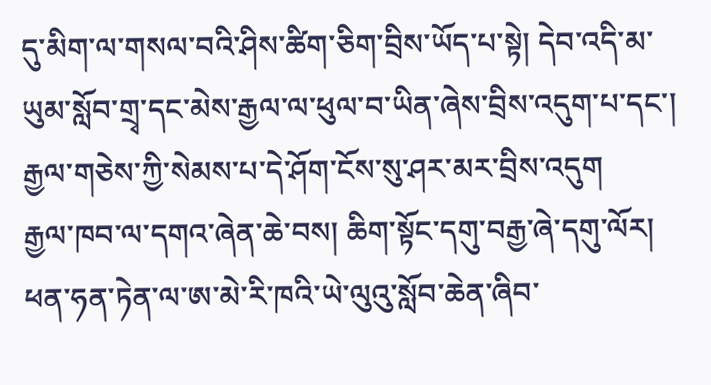དུ་མིག་ལ་གསལ་བའི་ཤིས་ཚིག་ཅིག་བྲིས་ཡོད་པ་སྟེ། དེབ་འདི་མ་ཡུམ་སློབ་གྲྭ་དང་མེས་རྒྱལ་ལ་ཕུལ་བ་ཡིན་ཞེས་བྲིས་འདུག་པ་དང་། རྒྱལ་གཅེས་ཀྱི་སེམས་པ་དེ་ཤོག་ངོས་སུ་ཤར་མར་བྲིས་འདུག
རྒྱལ་ཁབ་ལ་དགའ་ཞེན་ཆེ་བས། ཆིག་སྟོང་དགུ་བརྒྱ་ཞེ་དགུ་ལོར། ཕན་ཧན་ཏེན་ལ་ཨ་མེ་རི་ཁའི་ཡེ་ལུའུ་སློབ་ཆེན་ཞིབ་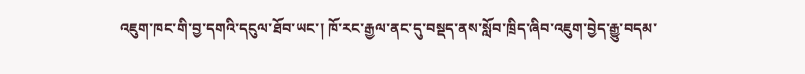འཇུག་ཁང་གི་བྱ་དགའི་དངུལ་ཐོབ་ཡང་། ཁོ་རང་རྒྱལ་ནང་དུ་བསྡད་ནས་སློབ་ཁྲིད་ཞིབ་འཇུག་བྱེད་རྒྱུ་བདམ་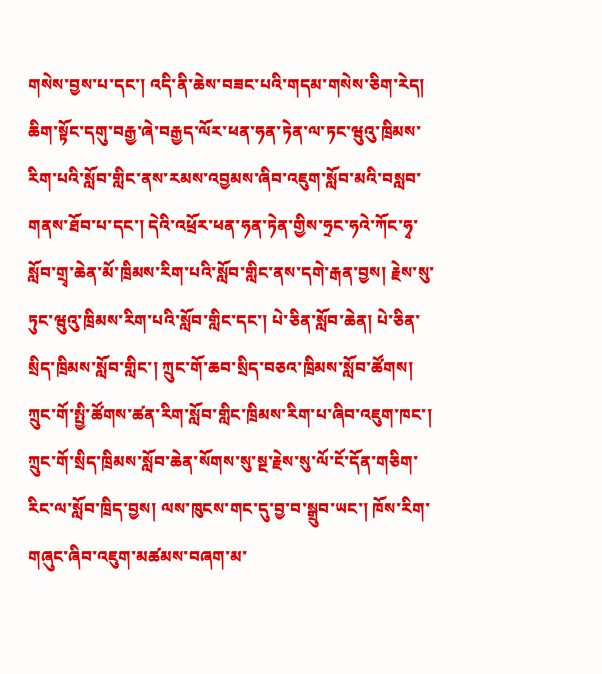གསེས་བྱས་པ་དང་། འདི་ནི་ཆེས་བཟང་པའི་གདམ་གསེས་ཅིག་རེད།
ཆིག་སྟོང་དགུ་བརྒྱ་ཞེ་བརྒྱད་ལོར་ཕན་ཧན་ཏེན་ལ་ཏང་ཝུའུ་ཁྲིམས་རིག་པའི་སློབ་གླིང་ནས་རམས་འབྱམས་ཞིབ་འཇུག་སློབ་མའི་བསླབ་གནས་ཐོབ་པ་དང་། དེའི་འཕྲོར་ཕན་ཧན་ཏེན་གྱིས་ཧྲང་ཧའེ་ཀོང་ཧྭ་སློབ་གྲྭ་ཆེན་མོ་ཁྲིམས་རིག་པའི་སློབ་གླིང་ནས་དགེ་རྒན་བྱས། རྗེས་སུ་ཏུང་ཝུའུ་ཁྲིམས་རིག་པའི་སློབ་གླིང་དང་། པེ་ཅིན་སློབ་ཆེན། པེ་ཅིན་སྲིད་ཁྲིམས་སློབ་གླིང་། ཀྲུང་གོ་ཆབ་སྲིད་བཅའ་ཁྲིམས་སློབ་ཚོགས། ཀྲུང་གོ་སྤྱི་ཚོགས་ཚན་རིག་སློབ་གླིང་ཁྲིམས་རིག་པ་ཞིབ་འཇུག་ཁང་། ཀྲུང་གོ་སྲིད་ཁྲིམས་སློབ་ཆེན་སོགས་སུ་སྔ་རྗེས་སུ་ལོ་ངོ་དོན་གཅིག་རིང་ལ་སློབ་ཁྲིད་བྱས། ལས་ཁུངས་གང་དུ་བྱ་བ་སྒྲུབ་ཡང་། ཁོས་རིག་གཞུང་ཞིབ་འཇུག་མཚམས་བཞག་མ་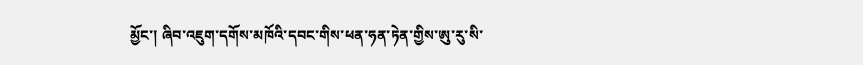མྱོང་། ཞིབ་འཇུག་དགོས་མཁོའི་དབང་གིས་ཕན་ཧན་ཏེན་གྱིས་ཨུ་རུ་སི་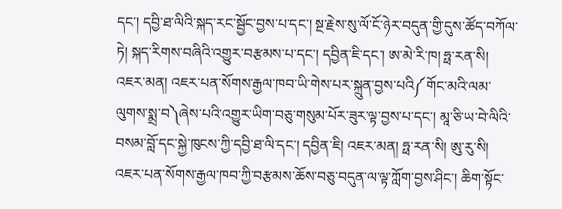དང་། དབྱི་ཐ་ལིའི་སྐད་རང་སྦྱོང་བྱས་པ་དང་། སྔ་རྗེས་སུ་ལོ་ངོ་ཉེར་བདུན་གྱི་དུས་ཚོད་བཀོལ་ཏེ། སྐད་རིགས་བཞིའི་འགྱུར་བརྩམས་པ་དང་། དབྱིན་ཇི་དང་། ཨ་མེ་རི་ཁ། ཧྥ་རན་སི། འཇར་མན། འཇར་པན་སོགས་རྒྱལ་ཁབ་ཡི་གེས་པར་སྐྲུན་བྱས་པའི༼གོང་མའི་ལམ་ལུགས་སྨྲ་བ༽ཞེས་པའི་འགྱུར་ཡིག་བཅུ་གསུམ་པོར་ཟུར་ལྟ་བྱས་པ་དང་། མཱ་ཅི་ཡ་བེ་ལིའི་བསམ་བློ་དང་སྐྱེ་ཁུངས་ཀྱི་དབྱི་ཐ་ལི་དང་། དབྱིན་ཇི། འཇར་མན། ཧྥ་རན་སི། ཨུ་རུ་སི། འཇར་པན་སོགས་རྒྱལ་ཁབ་ཀྱི་བརྩམས་ཆོས་བཅུ་བདུན་ལ་ལྟ་ཀློག་བྱས་ཤིང་། ཆིག་སྟོང་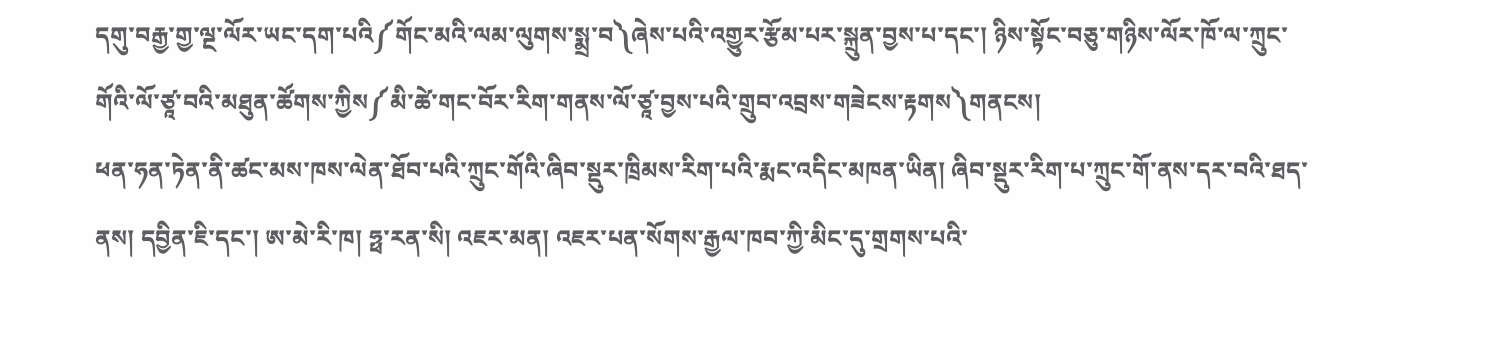དགུ་བརྒྱ་གྱ་ལྔ་ལོར་ཡང་དག་པའི༼གོང་མའི་ལམ་ལུགས་སྨྲ་བ༽ཞེས་པའི་འགྱུར་རྩོམ་པར་སྐྲུན་བྱས་པ་དང་། ཉིས་སྟོང་བཅུ་གཉིས་ལོར་ཁོ་ལ་ཀྲུང་གོའི་ལོ་ཙཱ་བའི་མཐུན་ཚོགས་ཀྱིས༼མི་ཚེ་གང་བོར་རིག་གནས་ལོ་ཙཱ་བྱས་པའི་གྲུབ་འབྲས་གཟེངས་རྟགས༽གནངས།
ཕན་ཧན་ཏེན་ནི་ཚང་མས་ཁས་ལེན་ཐོབ་པའི་ཀྲུང་གོའི་ཞིབ་སྡུར་ཁྲིམས་རིག་པའི་རྨང་འདིང་མཁན་ཡིན། ཞིབ་སྡུར་རིག་པ་ཀྲུང་གོ་ནས་དར་བའི་ཐད་ནས། དབྱིན་ཇི་དང་། ཨ་མེ་རི་ཁ། ཧྥ་རན་སི། འཇར་མན། འཇར་པན་སོགས་རྒྱལ་ཁབ་ཀྱི་མིང་དུ་གྲགས་པའི་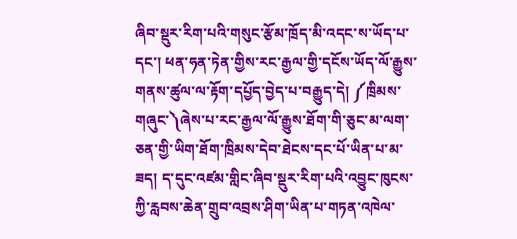ཞིབ་སྡུར་རིག་པའི་གསུང་རྩོམ་ཁྲོད་མི་འདང་ས་ཡོད་པ་དང་། ཕན་ཧན་ཏེན་གྱིས་རང་རྒྱལ་གྱི་དངོས་ཡོད་ལོ་རྒྱུས་གནས་ཚུལ་ལ་རྟོག་དཔྱོད་བྱེད་པ་བརྒྱུད་དེ། ༼ཁྲིམས་གཞུང་༽ཞེས་པ་རང་རྒྱལ་ལོ་རྒྱུས་ཐོག་གི་ཅུང་མ་ལག་ཅན་གྱི་ཡིག་ཐོག་ཁྲིམས་དེབ་ཐེངས་དང་པོ་ཡིན་པ་མ་ཟད། ད་དུང་འཛམ་གླིང་ཞིབ་སྡུར་རིག་པའི་འབྱུང་ཁུངས་ཀྱི་རླབས་ཆེན་གྲུབ་འབྲས་ཤིག་ཡིན་པ་གཏན་འཁེལ་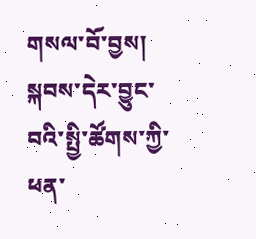གསལ་བོ་བྱས། སྐབས་དེར་བྱུང་བའི་སྤྱི་ཚོགས་ཀྱི་ཕན་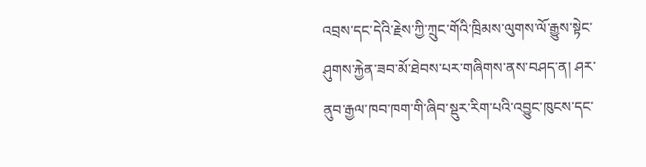འབྲས་དང་དེའི་རྗེས་ཀྱི་ཀྲུང་གོའི་ཁྲིམས་ལུགས་ལོ་རྒྱུས་སྟེང་ཤུགས་རྐྱེན་ཟབ་མོ་ཐེབས་པར་གཞིགས་ནས་བཤད་ན། ཤར་ནུབ་རྒྱལ་ཁབ་ཁག་གི་ཞིབ་སྡུར་རིག་པའི་འབྱུང་ཁུངས་དང་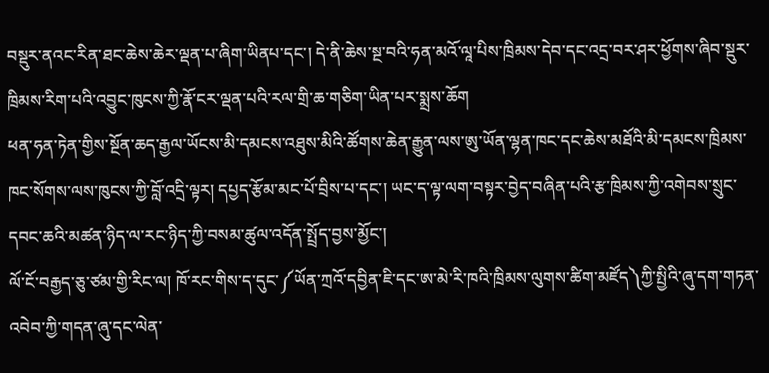བསྡུར་ནའང་རིན་ཐང་ཆེས་ཆེར་ལྡན་པ་ཞིག་ཡིནཔ་དང་། དེ་ནི་ཆེས་སྔ་བའི་ཧན་མའོ་ལཱ་པིས་ཁྲིམས་དེབ་དང་འདྲ་བར་ཤར་ཕྱོགས་ཞིབ་སྡུར་ཁྲིམས་རིག་པའི་འབྱུང་ཁུངས་ཀྱི་རྣོ་ངར་ལྡན་པའི་རལ་གྲི་ཆ་གཅིག་ཡིན་པར་སྨྲས་ཆོག
ཕན་ཧན་ཏེན་གྱིས་སྔོན་ཆད་རྒྱལ་ཡོངས་མི་དམངས་འཐུས་མིའི་ཚོགས་ཆེན་རྒྱུན་ལས་ཨུ་ཡོན་ལྷན་ཁང་དང་ཆེས་མཐོའི་མི་དམངས་ཁྲིམས་ཁང་སོགས་ལས་ཁུངས་ཀྱི་བློ་འདྲི་ལྟར། དཔྱད་རྩོམ་མང་པོ་བྲིས་པ་དང་། ཡང་ད་ལྟ་ལག་བསྟར་བྱེད་བཞིན་པའི་རྩ་ཁྲིམས་ཀྱི་འགེབས་སྲུང་དབང་ཆའི་མཚན་ཉིད་ལ་རང་ཉིད་ཀྱི་བསམ་ཚུལ་འདོན་སྤྲོད་བྱས་མྱོང་།
ལོ་ངོ་བརྒྱད་ཅུ་ཙམ་གྱི་རིང་ལ། ཁོ་རང་གིས་ད་དུང་༼ཡོན་ཀྲའོ་དབྱིན་ཇི་དང་ཨ་མེ་རི་ཁའི་ཁྲིམས་ལུགས་ཚིག་མཛོད༽ཀྱི་སྤྱིའི་ཞུ་དག་གཏན་འབེབ་ཀྱི་གདན་ཞུ་དང་ལེན་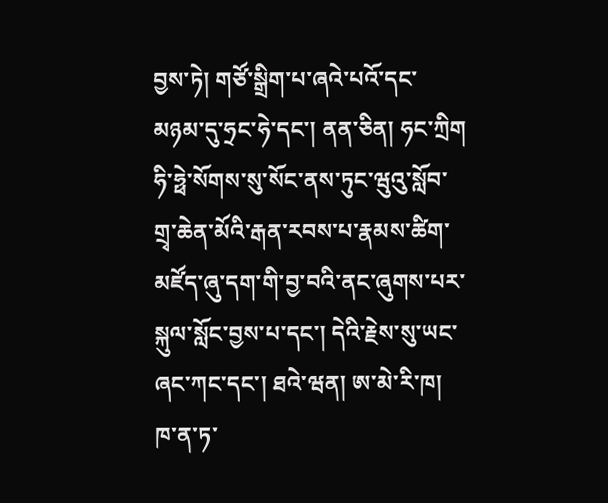བྱས་ཏེ། གཙོ་སྒྲིག་པ་ཞའེ་པའོ་དང་མཉམ་དུ་ཧྲང་ཧེ་དང་། ནན་ཅིན། ཧང་ཀྲིག ཧི་ཧྥེ་སོགས་སུ་སོང་ནས་ཏུང་ཝུའུ་སློབ་གྲྭ་ཆེན་མོའི་རྒན་རབས་པ་རྣམས་ཚིག་མཛོད་ཞུ་དག་གི་བྱ་བའི་ནང་ཞུགས་པར་སྐུལ་སློང་བྱས་པ་དང་། དེའི་རྗེས་སུ་ཡང་ཞང་ཀང་དང་། ཐའེ་ཝན། ཨ་མེ་རི་ཁ། ཁ་ན་ཏ་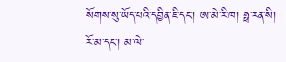སོགས་སུ་ཡོད་པའི་དབྱིན་ཇི་དང་། ཨ་མེ་རི་ཁ། ཧྥ་རན་སི། རོ་མ་དང་། མ་ལེ་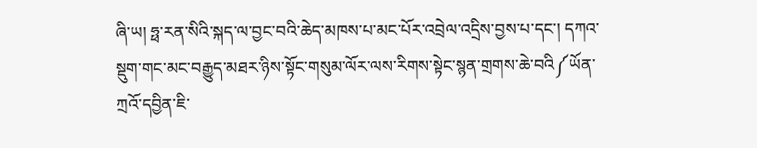ཞི་ཡ། ཧྥ་རན་སིའི་སྐད་ལ་བྱང་བའི་ཆེད་མཁས་པ་མང་པོར་འབྲེལ་འདྲིས་བྱས་པ་དང་། དཀའ་སྡུག་གང་མང་བརྒྱུད་མཐར་ཉིས་སྟོང་གསུམ་ལོར་ལས་རིགས་སྟེང་སྙན་གྲགས་ཆེ་བའི༼ཡོན་ཀྲའོ་དབྱིན་ཇི་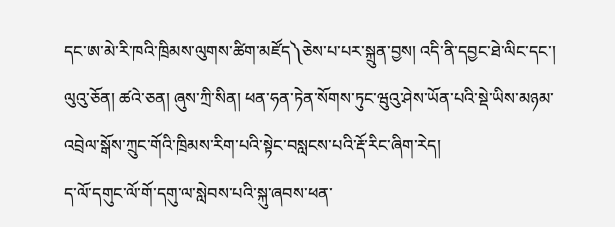དང་ཨ་མེ་རི་ཁའི་ཁྲིམས་ལུགས་ཚིག་མཛོད༽ཅེས་པ་པར་སྐྲུན་བྱས། འདི་ནི་དབྱང་ཐེ་ལིང་དང་། ལུའུ་ཅོན། ཚའེ་ཅན། ཞུས་ཀྲི་སིན། ཕན་ཧན་ཏེན་སོགས་ཏུང་ཝུའུ་ཤེས་ཡོན་པའི་སྡེ་ཡིས་མཉམ་འབྲེལ་སྒོས་ཀྲུང་གོའི་ཁྲིམས་རིག་པའི་སྟེང་བསླངས་པའི་རྡོ་རིང་ཞིག་རེད།
ད་ལོ་དགུང་ལོ་གོ་དགུ་ལ་སླེབས་པའི་སྐུ་ཞབས་ཕན་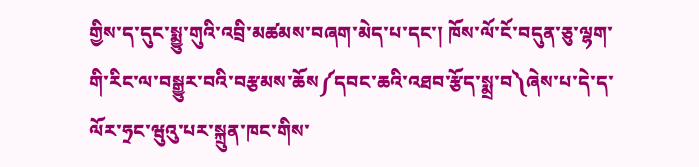གྱིས་ད་དུང་སྨྱུ་གུའི་འབྲི་མཚམས་བཞག་མེད་པ་དང་། ཁོས་ལོ་ངོ་བདུན་ཅུ་ལྷག་གི་རིང་ལ་བསྒྱུར་བའི་བརྩམས་ཆོས༼དབང་ཆའི་འཐབ་རྩོད་སྨྲ་བ༽ཞེས་པ་དེ་ད་ལོར་ཧྲང་ཝུའུ་པར་སྐྲུན་ཁང་གིས་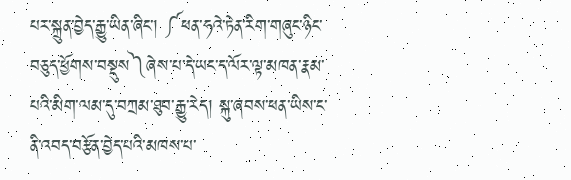པར་སྐྲུན་བྱེད་རྒྱུ་ཡིན་ཞིང་། ༼ཕན་ཧའེ་ཏེན་རིག་གཞུང་ཉིང་བཅུད་ཕྱོགས་བསྡུས༽ཞེས་པ་དེ་ཡང་ད་ལོར་ལྟ་མཁན་རྣམ་པའི་མིག་ལམ་དུ་བཀྲམ་ཐུབ་རྒྱུ་རེད། སྐུ་ཞབས་ཕན་ཡིས་ང་ནི་འབད་བརྩོན་བྱེད་པའི་མཁས་པ་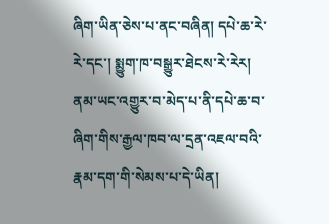ཞིག་ཡིན་ཅེས་པ་ནང་བཞིན། དཔེ་ཆ་རེ་རེ་དང་། སྨྱུག་ཁ་བསྒྱུར་ཐེངས་རེ་རེར། ནམ་ཡང་འགྱུར་བ་མེད་པ་ནི་དཔེ་ཆ་བ་ཞིག་གིས་རྒྱལ་ཁབ་ལ་དྲན་འཇལ་བའི་རྣམ་དག་གི་སེམས་པ་དེ་ཡིན།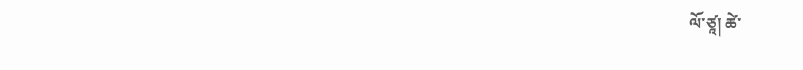ལོ་ཙཱ། ཚེ་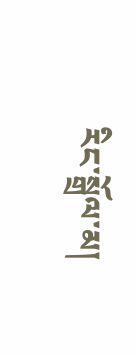རིང་སྒྲོལ་མ།